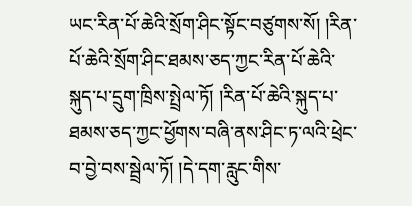ཡང་རིན་པོ་ཆེའི་སྲོག་ཤིང་སྟོང་བཙུགས་སོ། །རིན་པོ་ཆེའི་སྲོག་ཤིང་ཐམས་ཅད་ཀྱང་རིན་པོ་ཆེའི་སྐུད་པ་དྲུག་ཁྲིས་སྤྲེལ་ཏོ། །རིན་པོ་ཆེའི་སྐུད་པ་ཐམས་ཅད་ཀྱང་ཕྱོགས་བཞི་ནས་ཤིང་ཏ་ལའི་ཕྲེང་བ་བྱེ་བས་སྦྲེལ་ཏོ། །དེ་དག་རླུང་གིས་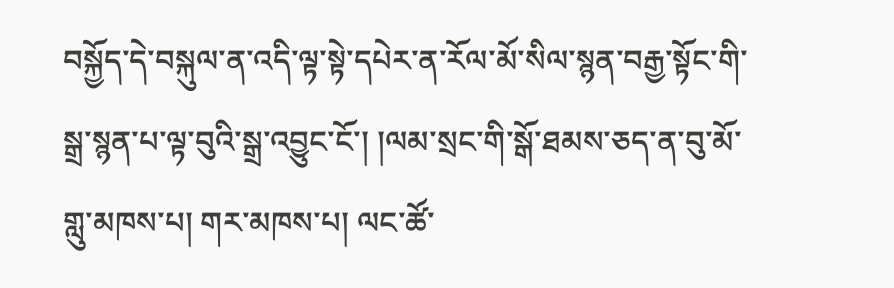བསྐྱོད་དེ་བསྐུལ་ན་འདི་ལྟ་སྟེ་དཔེར་ན་རོལ་མོ་སིལ་སྙན་བརྒྱ་སྟོང་གི་སྒྲ་སྙན་པ་ལྟ་བུའི་སྒྲ་འབྱུང་ངོ་། །ལམ་སྲང་གི་སྒོ་ཐམས་ཅད་ན་བུ་མོ་གླུ་མཁས་པ། གར་མཁས་པ། ལང་ཚོ་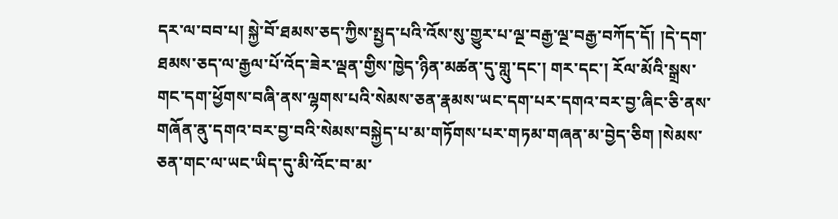དར་ལ་བབ་པ། སྐྱེ་བོ་ཐམས་ཅད་ཀྱིས་སྤྱད་པའི་འོས་སུ་གྱུར་པ་ལྔ་བརྒྱ་ལྔ་བརྒྱ་བཀོད་དོ། །དེ་དག་ཐམས་ཅད་ལ་རྒྱལ་པོ་འོད་ཟེར་ལྡན་གྱིས་ཁྱེད་ཉིན་མཚན་དུ་གླུ་དང་། གར་དང་། རོལ་མོའི་སྒྲས་གང་དག་ཕྱོགས་བཞི་ནས་ལྷགས་པའི་སེམས་ཅན་རྣམས་ཡང་དག་པར་དགའ་བར་བྱ་ཞིང་ཅི་ནས་གཞོན་ནུ་དགའ་བར་བྱ་བའི་སེམས་བསྐྱེད་པ་མ་གཏོགས་པར་གཏམ་གཞན་མ་བྱེད་ཅིག །སེམས་ཅན་གང་ལ་ཡང་ཡིད་དུ་མི་འོང་བ་མ་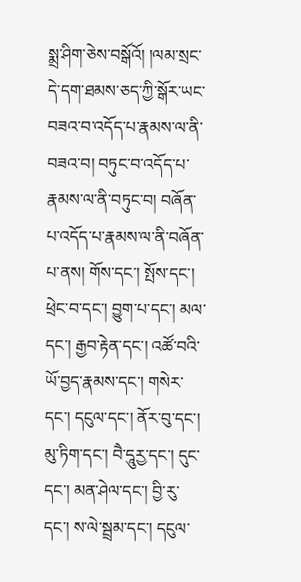སྨྲ་ཤིག་ཅེས་བསྒོའོ། །ལམ་སྲང་དེ་དག་ཐམས་ཅད་ཀྱི་སྒོར་ཡང་བཟའ་བ་འདོད་པ་རྣམས་ལ་ནི་བཟའ་བ། བཏུང་བ་འདོད་པ་རྣམས་ལ་ནི་བཏུང་བ། བཞོན་པ་འདོད་པ་རྣམས་ལ་ནི་བཞོན་པ་ནས། གོས་དང་། སྤོས་དང་། ཕྲེང་བ་དང་། བྱུག་པ་དང་། མལ་དང་། རྒྱབ་རྟེན་དང་། འཚོ་བའི་ཡོ་བྱད་རྣམས་དང་། གསེར་དང་། དངུལ་དང་། ནོར་བུ་དང་། མུ་ཏིག་དང་། བཻ་དཱུརྱ་དང་། དུང་དང་། མན་ཤེལ་དང་། བྱི་རུ་དང་། ས་ལེ་སྦྲམ་དང་། དངུལ་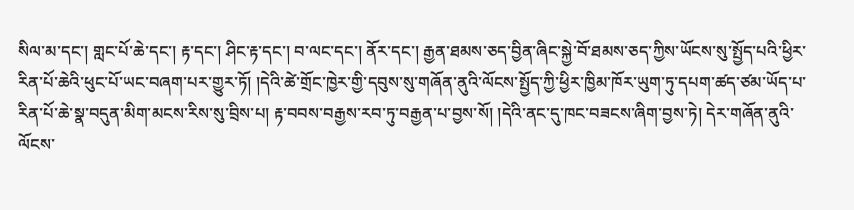སིལ་མ་དང་། གླང་པོ་ཆེ་དང་། རྟ་དང་། ཤིང་རྟ་དང་། བ་ལང་དང་། ནོར་དང་། རྒྱན་ཐམས་ཅད་བྱིན་ཞིང་སྐྱེ་བོ་ཐམས་ཅད་ཀྱིས་ཡོངས་སུ་སྤྱོད་པའི་ཕྱིར་རིན་པོ་ཆེའི་ཕུང་པོ་ཡང་བཞག་པར་གྱུར་ཏོ། །དེའི་ཚེ་གྲོང་ཁྱེར་གྱི་དབུས་སུ་གཞོན་ནུའི་ལོངས་སྤྱོད་ཀྱི་ཕྱིར་ཁྱིམ་ཁོར་ཡུག་ཏུ་དཔག་ཚད་ཙམ་ཡོད་པ་རིན་པོ་ཆེ་སྣ་བདུན་མིག་མངས་རིས་སུ་བྲིས་པ། རྟ་བབས་བརྒྱས་རབ་ཏུ་བརྒྱན་པ་བྱས་སོ། །དེའི་ནང་དུ་ཁང་བཟངས་ཞིག་བྱས་ཏེ། དེར་གཞོན་ནུའི་ལོངས་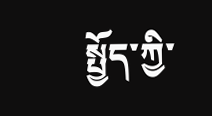སྤྱོད་ཀྱི་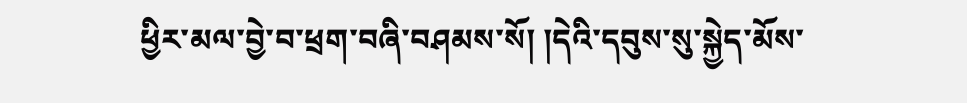ཕྱིར་མལ་བྱེ་བ་ཕྲག་བཞི་བཤམས་སོ། །དེའི་དབུས་སུ་སྐྱེད་མོས་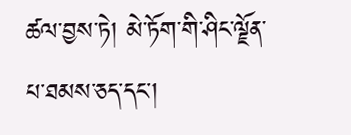ཚལ་བྱས་ཏེ། མེ་ཏོག་གི་ཤིང་ལྗོན་པ་ཐམས་ཅད་དང་།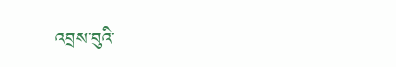འབྲས་བུའི་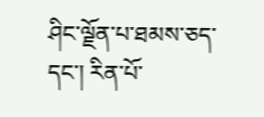ཤིང་ལྗོན་པ་ཐམས་ཅད་དང་། རིན་པོ་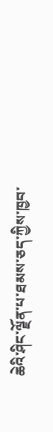ཆེའི་ཤིང་ལྗོན་པ་ཐམས་ཅད་ཀྱིས་ཁྱབ་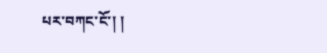པར་བཀང་ངོ་། །